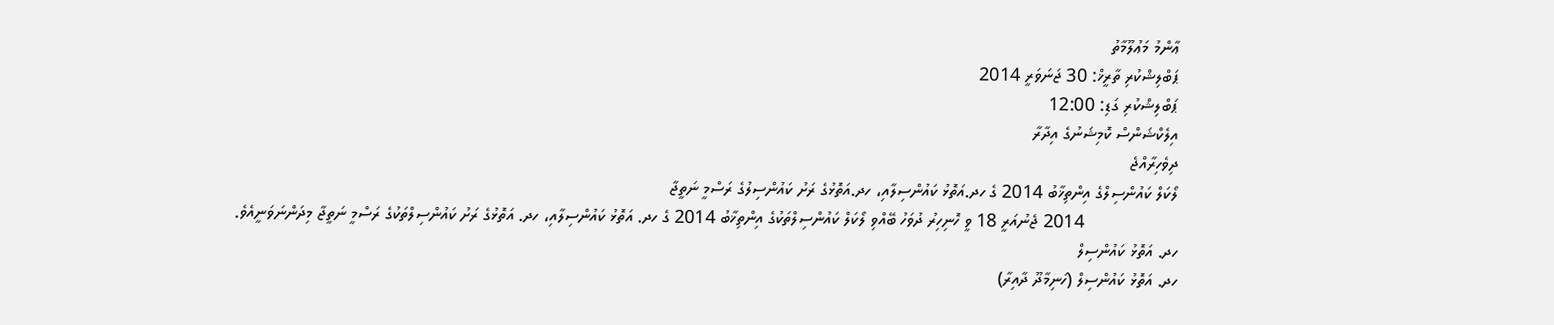ޢާންމު މަޢުލޫމާތު
ޕަބްލިޝްކުރި ތާރީޚް: 30 ޖަނަވަރީ 2014
ޕަބްލިޝްކުރި ގަޑި: 12:00
އިލެކްޝަންސް ކޮމިޝަނުގެ އިދާރާ
ދިވެހިރާއްޖެ
ލޯކަލް ކައުންސިލްގެ އިންތިޚާބު 2014 ގެ ހދ.އަތޮޅު ކައުންސިލާއި، ހދ.އަތޮޅުގެ ރަށު ކައުންސިލުގެ ރަސްމީ ނަތީޖާ
                    2014 ޖެނުއަރީ 18 ވީ ހޮނިހިރު ދުވަހު ބޭއްވި ލޯކަލް ކައުންސިލްތަކުގެ އިންތިޚާބު 2014 ގެ ހދ. އަތޮޅު ކައުންސިލާއި، ހދ. އަތޮޅުގެ ރަށު ކައުންސިލްތަކުގެ ރަސްމީ ނަތީޖާ މިދަންނަވަނީއެވެ.
ހދ. އަތޮޅު ކައުންސިލް
ހދ. އަތޮޅު ކައުންސިލް (ހަނިމާދޫ ދާއިރާ)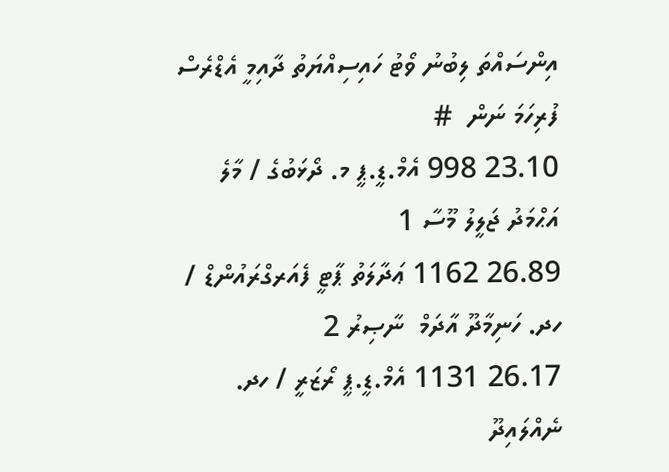އިންސައްތަ ލިބުނު ވޯޓު ހައިސިއްޔަތު ދާއިމީ އެޑްރެސް  ފުރިހަމަ ނަން  #
23.10 998 އެމް.ޑީ.ޕީ މ. ދޯޅަބުގެ / މާލެ އަޙްމަދު ޖަލީލު މޫސާ 1
26.89 1162 ޢަދާލަތު ޕާޓީ ފެއަރގްރައުންޑް / ހދ. ހަނިމާދޫ އާދަމް  ނާޞިރު 2
26.17 1131 އެމް.ޑީ.ޕީ ރޯޒަރީ / ހދ. ނެއްލައިދޫ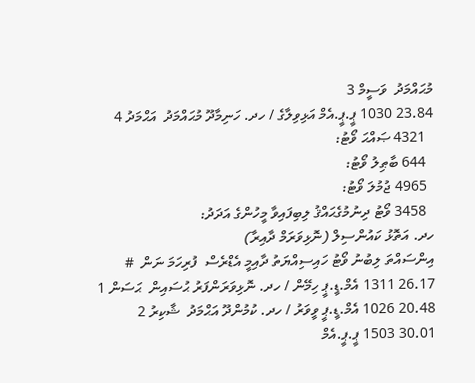މުޙައްމަދު  ވަސީމް 3
23.84 1030 ޕީ.ޕީ.އެމް އަޅިވިލާގެ / ހދ. ހަނިމާދޫ މުޙައްމަދު  އަޙްމަދު 4
  4321 ޞައްޙަ ވޯޓު:
  644 ބާޠިލު ވޯޓު:
  4965 ޖުމުލަ ވޯޓު:
  3458 ވޯޓު ދިނުމުގެޙައްޤު ލިބިފައިވާ މީހުންގެ އަދަދު:
ހދ. އަތޮޅު ކައުންސިލް (ނޮޅިވަރަމް ދާއިރާ)
އިންސައްތަ ލިބުނު ވޯޓު ހައިސިއްޔަތު ދާއިމީ އެޑްރެސް  ފުރިހަމަ ނަން  #
26.17 1311 އެމް.ޑީ.ޕީ ހިމޭން / ހދ. ނޮޅިވަރަންފަރު ޙުސައިން  ޙަސަން 1
20.48 1026 އެމް.ޑީ.ޕީ ވީވަރު / ހދ. ކުމުންދޫ އަޙްމަދު  ޝާކިރު 2
30.01 1503 ޕީ.ޕީ.އެމް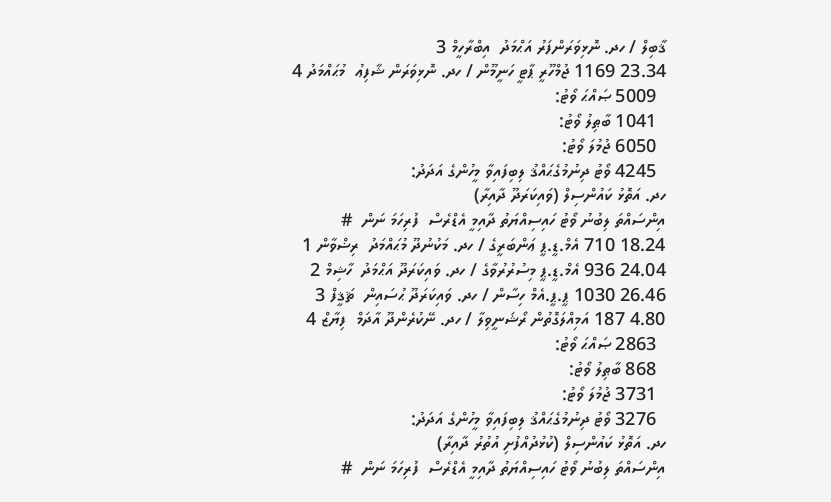ޤާބިލް / ހދ. ނޮޅިވަރަންފަރު އަޙްމަދު  އިބްރާހީމް 3
23.34 1169 ޖުމްހޫރީ ޕާޓީ ހަނީމޫން / ހދ. ނޮޅިވަރަން ޝާފިޢު  މުޙައްމަދު 4
  5009 ޞައްޙަ ވޯޓު:
  1041 ބާޠިލު ވޯޓު:
  6050 ޖުމުލަ ވޯޓު:
  4245 ވޯޓު ދިނުމުގެޙައްޤު ލިބިފައިވާ މީހުންގެ އަދަދު:
ހދ. އަތޮޅު ކައުންސިލް (ވައިކަރަދޫ ދާއިރާ)
އިންސައްތަ ލިބުނު ވޯޓު ހައިސިއްޔަތު ދާއިމީ އެޑްރެސް  ފުރިހަމަ ނަން  #
18.24 710 އެމް.ޑީ.ޕީ ޢަންބަރީގެ / ހދ. މަކުނުދޫ މުޙައްމަދު  ރިޟްވާން 1
24.04 936 އެމް.ޑީ.ޕީ މިސުރުރުވާގެ / ހދ. ވައިކަރަދޫ އަޙްމަދު  ހާޝިމް 2
26.46 1030 ޕީ.ޕީ.އެމް ހިސާން / ހދ. ވައިކަރަދޫ ޙުސައިން  ޘަޤީފް 3
4.80 187 އަމިއްލަގޮތުން ރޯޝަނީވިލާ / ހދ. ނޭކުރެންދޫ އާދަމް  ފިޔާޒް 4
  2863 ޞައްޙަ ވޯޓު:
  868 ބާޠިލު ވޯޓު:
  3731 ޖުމުލަ ވޯޓު:
  3276 ވޯޓު ދިނުމުގެޙައްޤު ލިބިފައިވާ މީހުންގެ އަދަދު:
ހދ. އަތޮޅު ކައުންސިލް (ކުޅުދުއްފުށި އުތުރު ދާއިރާ)
އިންސައްތަ ލިބުނު ވޯޓު ހައިސިއްޔަތު ދާއިމީ އެޑްރެސް  ފުރިހަމަ ނަން  #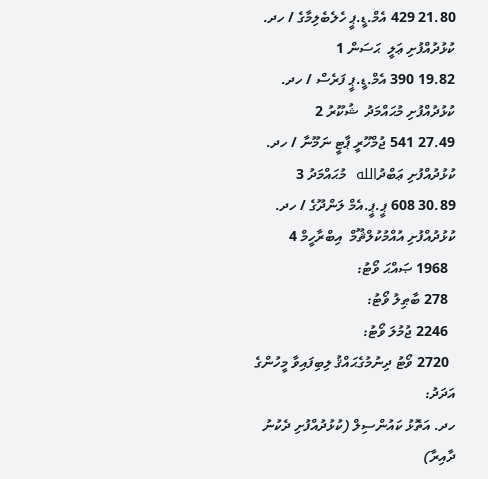21.80 429 އެމް.ޑީ.ޕީ ހެލެބެލިމާގެ / ހދ. ކުޅުދުއްފުށި ޢަލީ  ޙަސަން 1
19.82 390 އެމް.ޑީ.ޕީ ފަރެސް / ހދ. ކުޅުދުއްފުށި މުޙައްމަދު  ޝުކޫރު 2
27.49 541 ޖުމްހޫރީ ޕާޓީ ނަމޫނާ / ހދ. ކުޅުދުއްފުށި ޢަބްދުالله  މުޙައްމަދު 3
30.89 608 ޕީ.ޕީ.އެމް ލަންދޫގެ / ހދ. ކުޅުދުއްފުށި އުއްމުކުލްޘޫމް  އިބްރާހީމް 4
  1968 ޞައްޙަ ވޯޓު:
  278 ބާޠިލު ވޯޓު:
  2246 ޖުމުލަ ވޯޓު:
  2720 ވޯޓު ދިނުމުގެޙައްޤު ލިބިފައިވާ މީހުންގެ އަދަދު:
ހދ. އަތޮޅު ކައުންސިލް (ކުޅުދުއްފުށި ދެކުނު ދާއިރާ)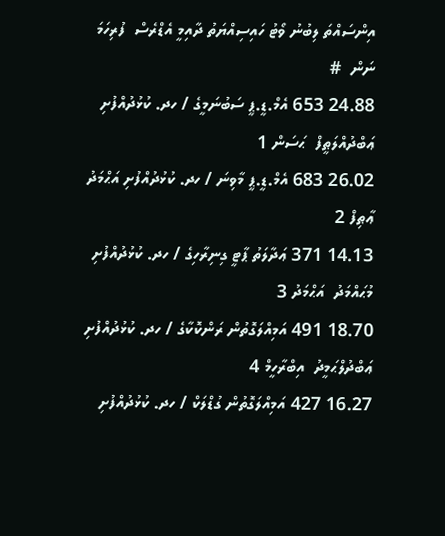އިންސައްތަ ލިބުނު ވޯޓު ހައިސިއްޔަތު ދާއިމީ އެޑްރެސް  ފުރިހަމަ ނަން  #
24.88 653 އެމް.ޑީ.ޕީ ސަބުނަމީގެ / ހދ. ކުޅުދުއްފުށި ޢަބްދުއްލަޠީފް  ޙަސަން 1
26.02 683 އެމް.ޑީ.ޕީ މާވިނަ / ހދ. ކުޅުދުއްފުށި އަޙްމަދު  ޢާޠިފް 2
14.13 371 ޢަދާލަތު ޕާޓީ ގިނިރާހިގެ / ހދ. ކުޅުދުއްފުށި މުޙައްމަދު  އަޙްމަދު 3
18.70 491 އަމިއްލަގޮތުން ރަންކޮކާގެ / ހދ. ކުޅުދުއްފުށި ޢަބްދުލްޙަމީދު  އިބްރާހީމް 4
16.27 427 އަމިއްލަގޮތުން ގުޑްލަކް / ހދ. ކުޅުދުއްފުށި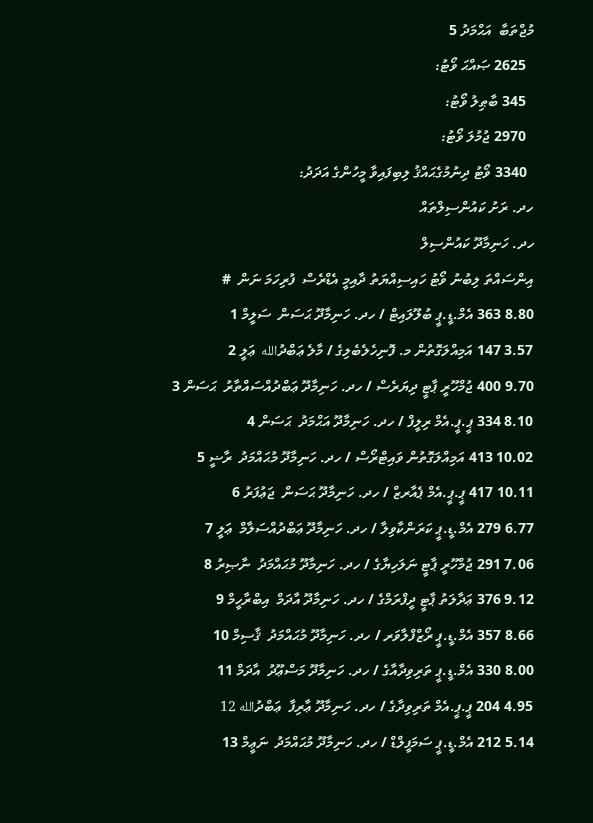މުޖްތަބާ  އަޙްމަދު 5
  2625 ޞައްޙަ ވޯޓު:
  345 ބާޠިލު ވޯޓު:
  2970 ޖުމުލަ ވޯޓު:
  3340 ވޯޓު ދިނުމުގެޙައްޤު ލިބިފައިވާ މީހުންގެ އަދަދު:
ހދ. ރަށު ކައުންސިލްތައް
ހދ. ހަނިމާދޫ ކައުންސިލް
އިންސައްތަ ލިބުނު ވޯޓު ހައިސިއްޔަތު ދާއިމީ އެޑްރެސް  ފުރިހަމަ ނަން  #
8.80 363 އެމް.ޑީ.ޕީ ބުލޫލައިޓް / ހދ. ހަނިމާދޫ ޙަސަން  ސަލީމް 1
3.57 147 އަމިއްލަގޮތުން މ. ފޮނިހެލެބެލިގެ / މާލެ ޢަބްދުالله  ޢަލީ 2
9.70 400 ޖުމްހޫރީ ޕާޓީ ދިޔަރެސް / ހދ. ހަނިމާދޫ ޢަބްދުއްސައްތާރު  ޙަސަން 3
8.10 334 ޕީ.ޕީ.އެމް ރިލީފް / ހދ. ހަނިމާދޫ އަޙްމަދު  ޙަސަން 4
10.02 413 އަމިއްލަގޮތުން ވައިޓްރޯސް / ހދ. ހަނިމާދޫ މުޙައްމަދު  ރާޟީ 5
10.11 417 ޕީ.ޕީ.އެމް ޕެއާރޒް / ހދ. ހަނިމާދޫ ޙަސަން  ޖަޢުފަރު 6
6.77 279 އެމް.ޑީ.ޕީ ކަރަންކާވިލާ / ހދ. ހަނިމާދޫ ޢަބްދުއްސަލާމް  ޢަލީ 7
7.06 291 ޖުމްހޫރީ ޕާޓީ ނަލަހިޔާގެ / ހދ. ހަނިމާދޫ މުޙައްމަދު  ނާޞިރު 8
9.12 376 ޢަދާލަތު ޕާޓީ ދީފްރަމްގެ / ހދ. ހަނިމާދޫ އާދަމް  އިބްރާހީމް 9
8.66 357 އެމް.ޑީ.ޕީ ރޯޒްފްލާވަރ / ހދ. ހަނިމާދޫ މުޙައްމަދު  ޤާސިމް 10
8.00 330 އެމް.ޑީ.ޕީ ތަރިވިދާއާގެ / ހދ. ހަނިމާދޫ މަސްޢޫދު  އާދަމް 11
4.95 204 ޕީ.ޕީ.އެމް ތަރިވިދާގެ / ހދ. ހަނިމާދޫ ޢާރިފާ  ޢަބްދުالله 12
5.14 212 އެމް.ޑީ.ޕީ ސަމަފީލްޑް / ހދ. ހަނިމާދޫ މުޙައްމަދު  ނަޢީމް 13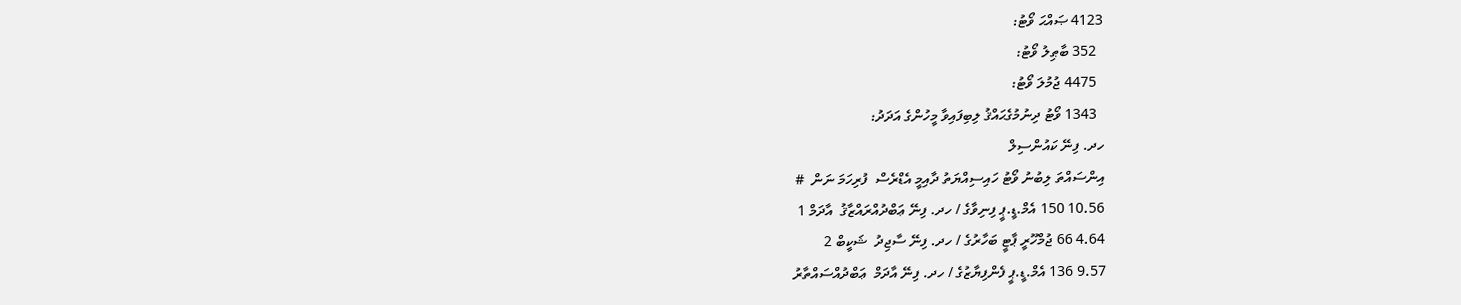4123 ޞައްޙަ ވޯޓު:
  352 ބާޠިލު ވޯޓު:
  4475 ޖުމުލަ ވޯޓު:
  1343 ވޯޓު ދިނުމުގެޙައްޤު ލިބިފައިވާ މީހުންގެ އަދަދު:
ހދ. ފިނޭ ކައުންސިލް
އިންސައްތަ ލިބުނު ވޯޓު ހައިސިއްޔަތު ދާއިމީ އެޑްރެސް  ފުރިހަމަ ނަން  #
10.56 150 އެމް.ޑީ.ޕީ ފިނިވާގެ / ހދ. ފިނޭ ޢަބްދުއްރައްޒާޤު  އާދަމް 1
4.64 66 ޖުމްހޫރީ ޕާޓީ ބަހާރުގެ / ހދ. ފިނޭ ސާޖިދު  ޝަކީބް 2
9.57 136 އެމް.ޑީ.ޕީ ފެންފިޔާޒުގެ / ހދ. ފިނޭ އާދަމް  ޢަބްދުއްސައްތާރު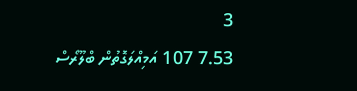3
7.53 107 އަމިއްލަގޮތުން ބްލޫރޯސް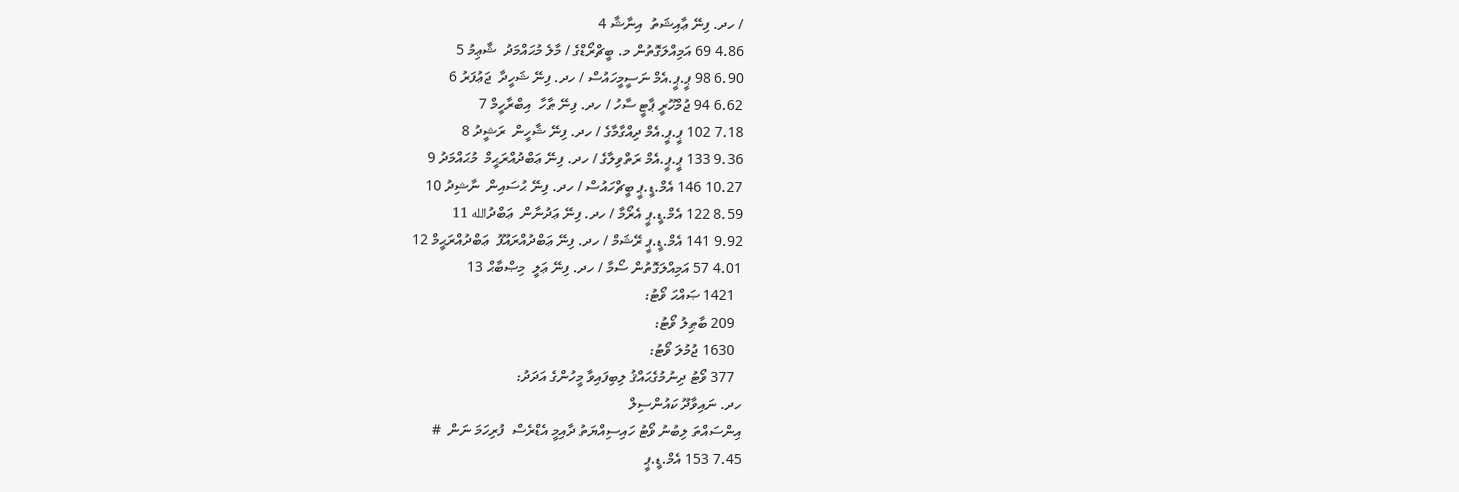/ ހދ. ފިނޭ ޢާއިޝަތު  އިނާޝާ 4
4.86 69 އަމިއްލަގޮތުން މ. ބީޗްރޯޑްގެ / މާލެ މުޙައްމަދު  ޝާޢިމު 5
6.90 98 ޕީ.ޕީ.އެމް ނަސީމީހައުސް / ހދ. ފިނޭ ޝަހީދާ  ޖަޢުފަރު 6
6.62 94 ޖުމްހޫރީ ޕާޓީ ސާހު / ހދ. ފިނޭ ޠާހާ  އިބްރާހީމް 7
7.18 102 ޕީ.ޕީ.އެމް ދިއްގާމާގެ / ހދ. ފިނޭ ޝާހީން  ރަޝީދު 8
9.36 133 ޕީ.ޕީ.އެމް ރަތްވިލާގެ / ހދ. ފިނޭ ޢަބްދުއްރަޙީމް  މުޙައްމަދު 9
10.27 146 އެމް.ޑީ.ޕީ ބީޗްހައުސް / ހދ. ފިނޭ ޙުސައިން  ނާޝިދު 10
8.59 122 އެމް.ޑީ.ޕީ އެރޯމާ / ހދ. ފިނޭ ޢަދުނާން  ޢަބްދުالله 11
9.92 141 އެމް.ޑީ.ޕީ ރޭޝަމް / ހދ. ފިނޭ ޢަބްދުއްރައޫފު  ޢަބްދުއްރަޙީމް 12
4.01 57 އަމިއްލަގޮތުން ސޯމާ / ހދ. ފިނޭ ޢަލީ  މިޞްބާޙް 13
  1421 ޞައްޙަ ވޯޓު:
  209 ބާޠިލު ވޯޓު:
  1630 ޖުމުލަ ވޯޓު:
  377 ވޯޓު ދިނުމުގެޙައްޤު ލިބިފައިވާ މީހުންގެ އަދަދު:
ހދ. ނައިވާދޫ ކައުންސިލް
އިންސައްތަ ލިބުނު ވޯޓު ހައިސިއްޔަތު ދާއިމީ އެޑްރެސް  ފުރިހަމަ ނަން  #
7.45 153 އެމް.ޑީ.ޕީ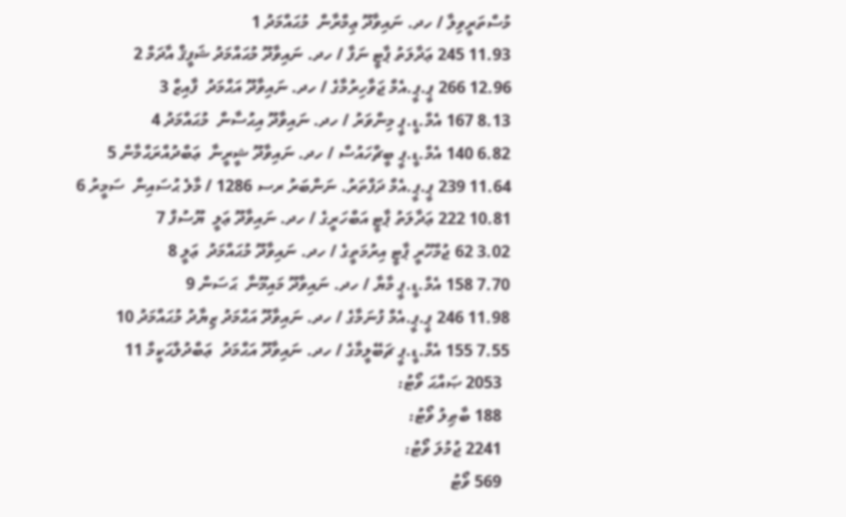މުސްތަރީވިލާ / ހދ. ނައިވާދޫ ޢިމްރާން  މުޙައްމަދު 1
11.93 245 ޢަދާލަތު ޕާޓީ ނަފާ / ހދ. ނައިވާދޫ މުޙައްމަދު ޝަފީޤް އާދަމް 2
12.96 266 ޕީ.ޕީ.އެމް ޖަވާހިރުމާގެ / ހދ. ނައިވާދޫ އަޙްމަދު  ފާއިޒް 3
8.13 167 އެމް.ޑީ.ޕީ މިންވަރު / ހދ. ނައިވާދޫ އިޙުސާން  މުޙައްމަދު 4
6.82 140 އެމް.ޑީ.ޕީ ބީޗްހައުސް / ހދ. ނައިވާދޫ ޝީރީނާ  ޢަބްދުއްރަޙްމާން 5
11.64 239 ޕީ.ޕީ.އެމް ދަފްތަރު. ނަންބަރު ރސ 1286 / މާލެ ޙުސައިން  ސަމީރު 6
10.81 222 ޢަދާލަތު ޕާޓީ އަބްހަރީގެ / ހދ. ނައިވާދޫ ޢަލީ  ޔޫސުފް 7
3.02 62 ޖުމްހޫރީ ޕާޓީ އިރުމަތީގެ / ހދ. ނައިވާދޫ މުޙައްމަދު  ޢަލީ 8
7.70 158 އެމް.ޑީ.ޕީ މާޔާ / ހދ. ނައިވާދޫ މައިމޫނާ  ޙަސަން 9
11.98 246 ޕީ.ޕީ.އެމް ފުނަމާގެ / ހދ. ނައިވާދޫ އަޙްމަދު ޒިޔާދު މުޙައްމަދު 10
7.55 155 އެމް.ޑީ.ޕީ ޗަބޭލީމާގެ / ހދ. ނައިވާދޫ އަޙްމަދު  ޢަބްދުލްޙަކީމް 11
  2053 ޞައްޙަ ވޯޓު:
  188 ބާޠިލު ވޯޓު:
  2241 ޖުމުލަ ވޯޓު:
  569 ވޯޓު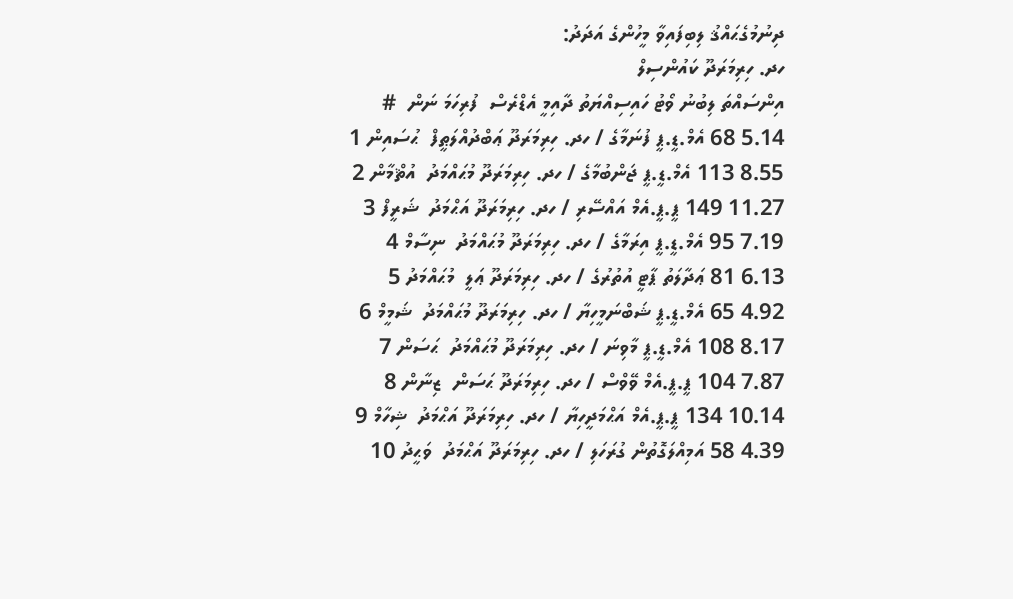ދިނުމުގެޙައްޤު ލިބިފައިވާ މީހުންގެ އަދަދު:
ހދ. ހިރިމަރަދޫ ކައުންސިލް
އިންސައްތަ ލިބުނު ވޯޓު ހައިސިއްޔަތު ދާއިމީ އެޑްރެސް  ފުރިހަމަ ނަން  #
5.14 68 އެމް.ޑީ.ޕީ ފުނަމާގެ / ހދ. ހިރިމަރަދޫ ޢަބްދުއްލަޠީފް  ޙުސައިން 1
8.55 113 އެމް.ޑީ.ޕީ ޖަންބުމާގެ / ހދ. ހިރިމަރަދޫ މުޙައްމަދު  އުޘްމާން 2
11.27 149 ޕީ.ޕީ.އެމް އައްސޭރި / ހދ. ހިރިމަރަދޫ އަޙްމަދު  ޝަރީފް 3
7.19 95 އެމް.ޑީ.ޕީ އިރަމާގެ / ހދ. ހިރިމަރަދޫ މުޙައްމަދު  ނިސާމް 4
6.13 81 ޢަދާލަތު ޕާޓީ އުތުރުގެ / ހދ. ހިރިމަރަދޫ ޢަލީ  މުޙައްމަދު 5
4.92 65 އެމް.ޑީ.ޕީ ޝަބްނަމީހިޔާ / ހދ. ހިރިމަރަދޫ މުޙައްމަދު  ޝަމީމް 6
8.17 108 އެމް.ޑީ.ޕީ މާވިނަ / ހދ. ހިރިމަރަދޫ މުޙައްމަދު  ޙަސަން 7
7.87 104 ޕީ.ޕީ.އެމް ވޭވްސް / ހދ. ހިރިމަރަދޫ ޙަސަން  ޒިނާން 8
10.14 134 ޕީ.ޕީ.އެމް އަޙްމަދީހިޔާ / ހދ. ހިރިމަރަދޫ އަޙްމަދު  ޝިހާމް 9
4.39 58 އަމިއްލަގޮތުން ގުރަހަލި / ހދ. ހިރިމަރަދޫ އަޙްމަދު  ވަޙީދު 10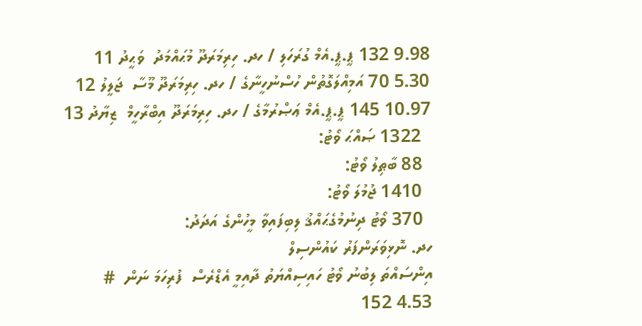9.98 132 ޕީ.ޕީ.އެމް ގުރަހަލި / ހދ. ހިރިމަރަދޫ މުޙައްމަދު  ވަޙީދު 11
5.30 70 އަމިއްލަގޮތުން ހުސްނުހީނާގެ / ހދ. ހިރިމަރަދޫ މޫސާ  ޖަލީލު 12
10.97 145 ޕީ.ޕީ.އެމް ޢަޞްރުމާގެ / ހދ. ހިރިމަރަދޫ އިބްރާހީމް  ޒިޔާދު 13
  1322 ޞައްޙަ ވޯޓު:
  88 ބާޠިލު ވޯޓު:
  1410 ޖުމުލަ ވޯޓު:
  370 ވޯޓު ދިނުމުގެޙައްޤު ލިބިފައިވާ މީހުންގެ އަދަދު:
ހދ. ނޮޅިވަރަންފަރު ކައުންސިލް
އިންސައްތަ ލިބުނު ވޯޓު ހައިސިއްޔަތު ދާއިމީ އެޑްރެސް  ފުރިހަމަ ނަން  #
4.53 152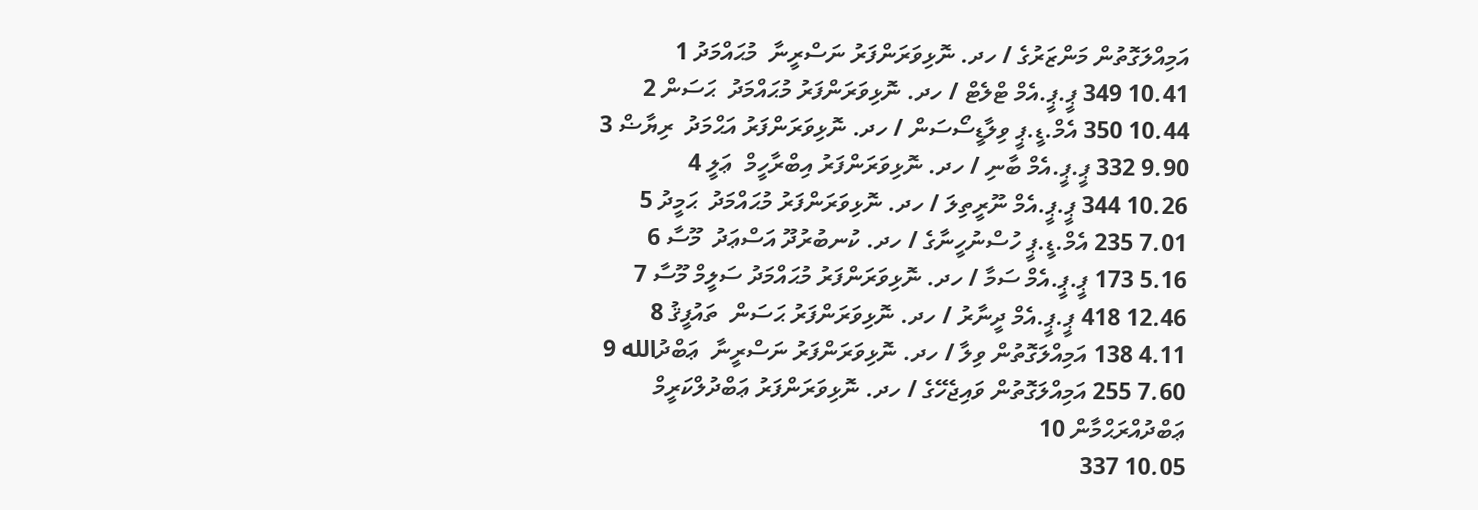އަމިއްލަގޮތުން މަންޒަރުގެ / ހދ. ނޮޅިވަރަންފަރު ނަސްރީނާ  މުޙައްމަދު 1
10.41 349 ޕީ.ޕީ.އެމް ޓްލެޓް / ހދ. ނޮޅިވަރަންފަރު މުޙައްމަދު  ޙަސަން 2
10.44 350 އެމް.ޑީ.ޕީ ވިލާޑީސޯސަން / ހދ. ނޮޅިވަރަންފަރު އަޙްމަދު  ރިޔާޟް 3
9.90 332 ޕީ.ޕީ.އެމް ބާނި / ހދ. ނޮޅިވަރަންފަރު އިބްރާހީމް  ޢަލީ 4
10.26 344 ޕީ.ޕީ.އެމް ނޫރީތިލަ / ހދ. ނޮޅިވަރަންފަރު މުޙައްމަދު  ޙަމީދު 5
7.01 235 އެމް.ޑީ.ޕީ ހުސްނުހީނާގެ / ހދ. ކުނބުރުދޫ އަސްޢަދު  މޫސާ 6
5.16 173 ޕީ.ޕީ.އެމް ސަމާ / ހދ. ނޮޅިވަރަންފަރު މުޙައްމަދު ސަލީމް މޫސާ 7
12.46 418 ޕީ.ޕީ.އެމް ދީނާރު / ހދ. ނޮޅިވަރަންފަރު ޙަސަން  ތައުފީޤު 8
4.11 138 އަމިއްލަގޮތުން ވިލާ / ހދ. ނޮޅިވަރަންފަރު ނަސްރީނާ  ޢަބްދުالله 9
7.60 255 އަމިއްލަގޮތުން ވައިޖެހޭގެ / ހދ. ނޮޅިވަރަންފަރު ޢަބްދުލްކަރީމް  ޢަބްދުއްރަޙްމާން 10
10.05 337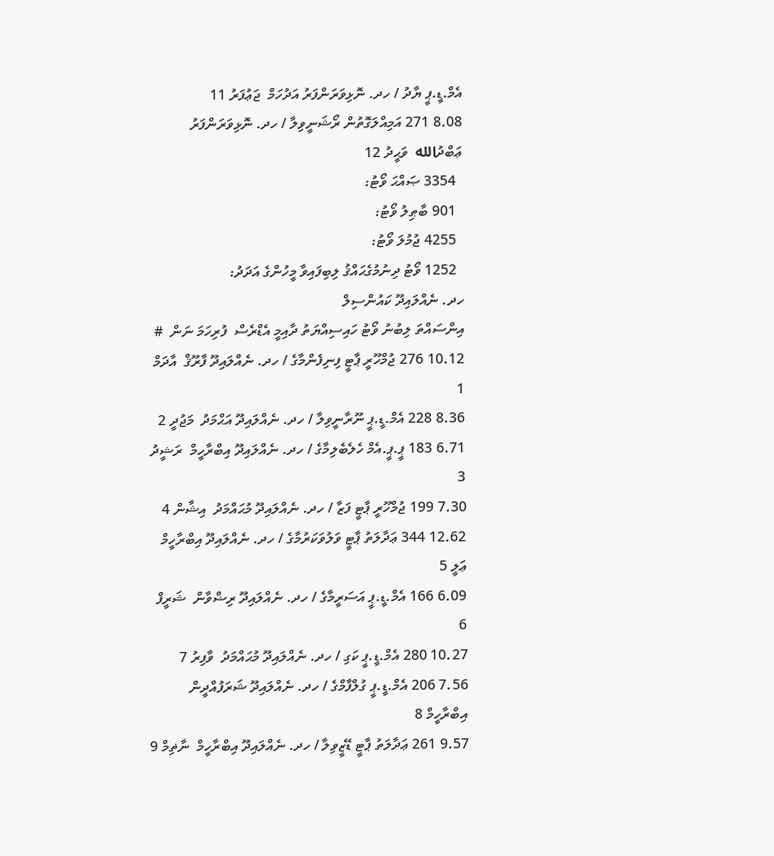އެމް.ޑީ.ޕީ ޔާދު / ހދ. ނޮޅިވަރަންފަރު އަދުހަމް  ޖަޢުފަރު 11
8.08 271 އަމިއްލަގޮތުން ރޯޝަނީވިލާ / ހދ. ނޮޅިވަރަންފަރު ޢަބްދުالله  ވަޙީދު 12
  3354 ޞައްޙަ ވޯޓު:
  901 ބާޠިލު ވޯޓު:
  4255 ޖުމުލަ ވޯޓު:
  1252 ވޯޓު ދިނުމުގެޙައްޤު ލިބިފައިވާ މީހުންގެ އަދަދު:
ހދ. ނެއްލައިދޫ ކައުންސިލް
އިންސައްތަ ލިބުނު ވޯޓު ހައިސިއްޔަތު ދާއިމީ އެޑްރެސް  ފުރިހަމަ ނަން  #
10.12 276 ޖުމްހޫރީ ޕާޓީ ފިނިފެންމާގެ / ހދ. ނެއްލައިދޫ ފާރޫޤް  އާދަމް 1
8.36 228 އެމް.ޑީ.ޕީ ނޫރާނީވިލާ / ހދ. ނެއްލައިދޫ އަޙްމަދު  މަޖުދީ 2
6.71 183 ޕީ.ޕީ.އެމް ހެލެބެލިމާގެ / ހދ. ނެއްލައިދޫ އިބްރާހީމް  ރަޝީދު 3
7.30 199 ޖުމްހޫރީ ޕާޓީ ފަޒާ / ހދ. ނެއްލައިދޫ މުޙައްމަދު  އިޝާން 4
12.62 344 ޢަދާލަތު ޕާޓީ ވަލުވަކަރުމާގެ / ހދ. ނެއްލައިދޫ އިބްރާހީމް  ޢަލީ 5
6.09 166 އެމް.ޑީ.ޕީ އަސަރީމާގެ / ހދ. ނެއްލައިދޫ ރިޟްވާން  ޝަރީފް 6
10.27 280 އެމް.ޑީ.ޕީ ކަގި / ހދ. ނެއްލައިދޫ މުޙައްމަދު  ވާފިރު 7
7.56 206 އެމް.ޑީ.ޕީ ގުލްފާމްގެ / ހދ. ނެއްލައިދޫ ޝަރަފުއްދީން  އިބްރާހީމް 8
9.57 261 ޢަދާލަތު ޕާޓީ ޑޭޒީވިލާ / ހދ. ނެއްލައިދޫ އިބްރާހީމް  ނާޡިމް 9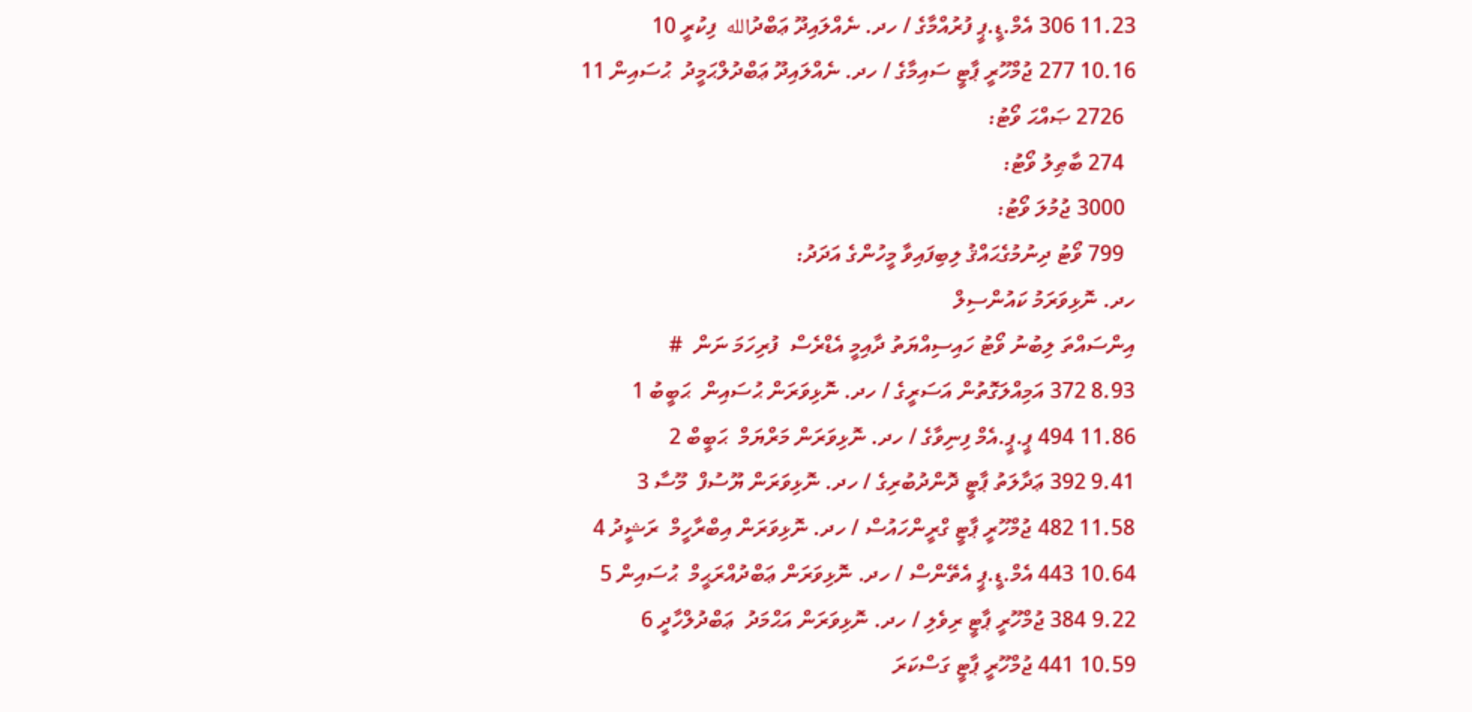11.23 306 އެމް.ޑީ.ޕީ ފުރުއްމާގެ / ހދ. ނެއްލައިދޫ ޢަބްދުالله  ފިކުރީ 10
10.16 277 ޖުމްހޫރީ ޕާޓީ ސައިމާގެ / ހދ. ނެއްލައިދޫ ޢަބްދުލްޙަމީދު  ޙުސައިން 11
  2726 ޞައްޙަ ވޯޓު:
  274 ބާޠިލު ވޯޓު:
  3000 ޖުމުލަ ވޯޓު:
  799 ވޯޓު ދިނުމުގެޙައްޤު ލިބިފައިވާ މީހުންގެ އަދަދު:
ހދ. ނޮޅިވަރަމު ކައުންސިލް
އިންސައްތަ ލިބުނު ވޯޓު ހައިސިއްޔަތު ދާއިމީ އެޑްރެސް  ފުރިހަމަ ނަން  #
8.93 372 އަމިއްލަގޮތުން އަސަރީގެ / ހދ. ނޮޅިވަރަން ޙުސައިން  ޙަބީބު 1
11.86 494 ޕީ.ޕީ.އެމް ފިނިވާގެ / ހދ. ނޮޅިވަރަން މަރްޔަމް  ޙަބީބް 2
9.41 392 ޢަދާލަތު ޕާޓީ ދޮންދުބުރިގެ / ހދ. ނޮޅިވަރަން ޔޫސުފް  މޫސާ 3
11.58 482 ޖުމްހޫރީ ޕާޓީ ގްރީންހައުސް / ހދ. ނޮޅިވަރަން އިބްރާހީމް  ރަޝީދު 4
10.64 443 އެމް.ޑީ.ޕީ އެތޭންސް / ހދ. ނޮޅިވަރަން ޢަބްދުއްރަޙީމް  ޙުސައިން 5
9.22 384 ޖުމްހޫރީ ޕާޓީ ރިވެލި / ހދ. ނޮޅިވަރަން އަޙްމަދު  ޢަބްދުލްހާދީ 6
10.59 441 ޖުމްހޫރީ ޕާޓީ ގަސްކަރަ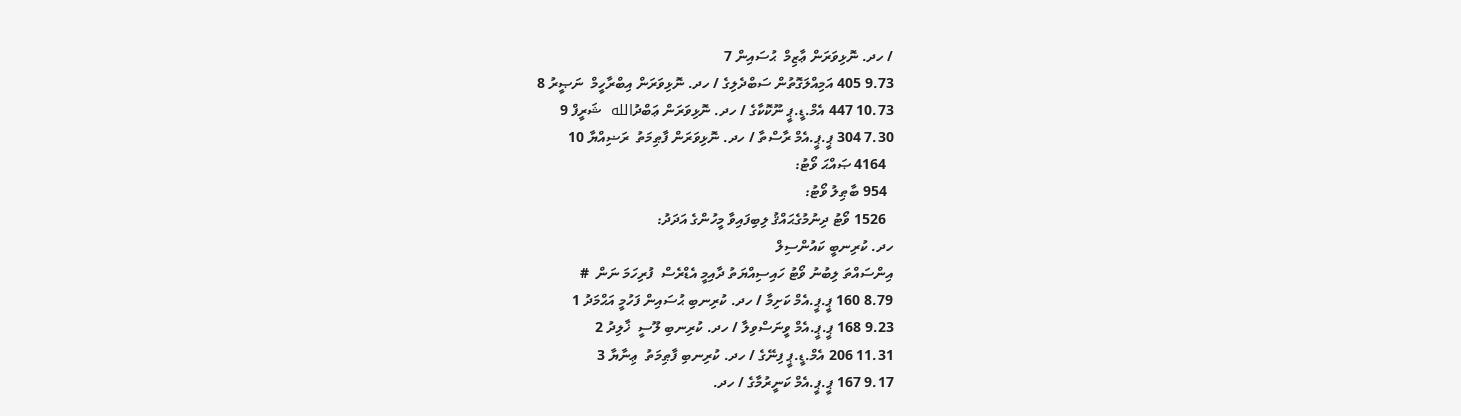/ ހދ. ނޮޅިވަރަން ޢާޒިމް  ޙުސައިން 7
9.73 405 އަމިއްލަގޮތުން ސަބްދެލިގެ / ހދ. ނޮޅިވަރަން އިބްރާހީމް  ނަޞީރު 8
10.73 447 އެމް.ޑީ.ޕީ ނޫކޮކާގެ / ހދ. ނޮޅިވަރަން ޢަބްދުالله  ޝަރީފް 9
7.30 304 ޕީ.ޕީ.އެމް ރާސްތާ / ހދ. ނޮޅިވަރަން ފާޠިމަތު  ރަޟިއްޔާ 10
  4164 ޞައްޙަ ވޯޓު:
  954 ބާޠިލު ވޯޓު:
  1526 ވޯޓު ދިނުމުގެޙައްޤު ލިބިފައިވާ މީހުންގެ އަދަދު:
ހދ. ކުރިނބީ ކައުންސިލް
އިންސައްތަ ލިބުނު ވޯޓު ހައިސިއްޔަތު ދާއިމީ އެޑްރެސް  ފުރިހަމަ ނަން  #
8.79 160 ޕީ.ޕީ.އެމް ކަށިމާ / ހދ. ކުރިނބި ޙުސައިން ފަހުމީ އަޙްމަދު 1
9.23 168 ޕީ.ޕީ.އެމް ވީނަސްވިލާ / ހދ. ކުރިނބި ލޫސީ  ޚާލިދު 2
11.31 206 އެމް.ޑީ.ޕީ ފިނޭގެ / ހދ. ކުރިނބި ފާޠިމަތު  ޢިނާޔާ 3
9.17 167 ޕީ.ޕީ.އެމް ކަނީރުމާގެ / ހދ.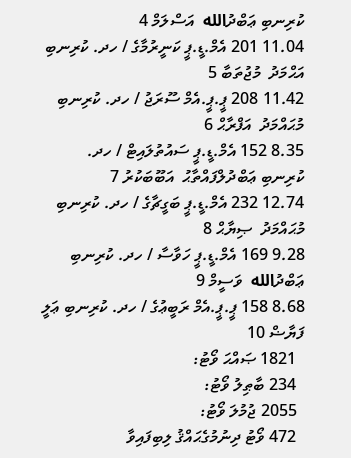ކުރިނބި ޢަބްދުالله  އަސްލަމް 4
11.04 201 އެމް.ޑީ.ޕީ ކަނީރުމާގެ / ހދ. ކުރިނބި އަޙްމަދު  މުޖުތަބާ 5
11.42 208 ޕީ.ޕީ.އެމް ސޫރަޖު / ހދ. ކުރިނބި މުޙައްމަދު  އަފްރާޙް 6
8.35 152 އެމް.ޑީ.ޕީ ސައުތުލައިޓް / ހދ. ކުރިނބި ޢަބްދުލްފައްތާޙު  އަބޫބަކުރު 7
12.74 232 އެމް.ޑީ.ޕީ ބަގީޗާގެ / ހދ. ކުރިނބި މުޙައްމަދު  ޞިޔާޙް 8
9.28 169 އެމް.ޑީ.ޕީ ހަވާސާ / ހދ. ކުރިނބި ޢަބްދުالله  ވަސީމް 9
8.68 158 ޕީ.ޕީ.އެމް ރަބީޢުގެ / ހދ. ކުރިނބި ޢަލީ  ފަޔާޟް 10
  1821 ޞައްޙަ ވޯޓު:
  234 ބާޠިލު ވޯޓު:
  2055 ޖުމުލަ ވޯޓު:
  472 ވޯޓު ދިނުމުގެޙައްޤު ލިބިފައިވާ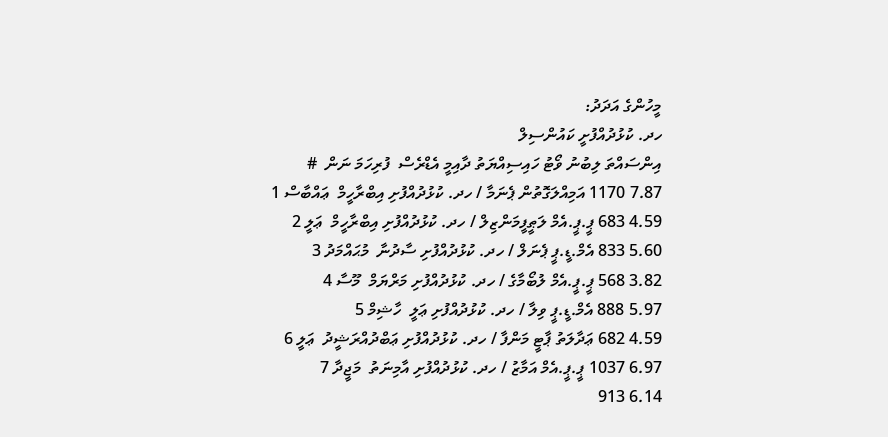މީހުންގެ އަދަދު:
ހދ. ކުޅުދުއްފުށީ ކައުންސިލް
އިންސައްތަ ލިބުނު ވޯޓު ހައިސިއްޔަތު ދާއިމީ އެޑްރެސް  ފުރިހަމަ ނަން  #
7.87 1170 އަމިއްލަގޮތުން ޕެނަމާ / ހދ. ކުޅުދުއްފުށި އިބްރާހީމް  ޢައްބާސް 1
4.59 683 ޕީ.ޕީ.އެމް ލަޠީފީމަންޒިލް / ހދ. ކުޅުދުއްފުށި އިބްރާހީމް  ޢަލީ 2
5.60 833 އެމް.ޑީ.ޕީ ޕެނަލް / ހދ. ކުޅުދުއްފުށި ސާދުނާ  މުޙައްމަދު 3
3.82 568 ޕީ.ޕީ.އެމް ލުބޯމާގެ / ހދ. ކުޅުދުއްފުށި މަރްޔަމް  މޫސާ 4
5.97 888 އެމް.ޑީ.ޕީ ވިލާ / ހދ. ކުޅުދުއްފުށި ޢަލީ  ހާޝިމް 5
4.59 682 ޢަދާލަތު ޕާޓީ މަންފާ / ހދ. ކުޅުދުއްފުށި ޢަބްދުއްރަޝީދު  ޢަލީ 6
6.97 1037 ޕީ.ޕީ.އެމް އަމާޒު / ހދ. ކުޅުދުއްފުށި އާމިނަތު  މަޖީދާ 7
6.14 913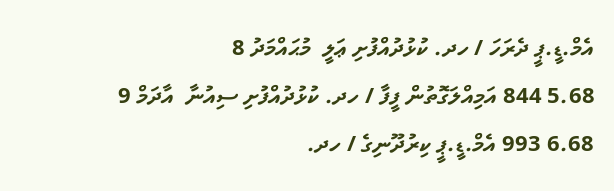އެމް.ޑީ.ޕީ ދެރަހަ / ހދ. ކުޅުދުއްފުށި ޢަލީ  މުޙައްމަދު 8
5.68 844 އަމިއްލަގޮތުން ފީފާ / ހދ. ކުޅުދުއްފުށި ސިއުނާ  އާދަމް 9
6.68 993 އެމް.ޑީ.ޕީ ކިރުދޫނިގެ / ހދ.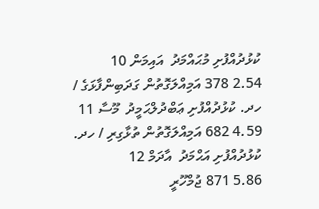ކުޅުދުއްފުށި މުޙައްމަދު  އައިމަން 10
2.54 378 އަމިއްލަގޮތުން ގަދަބިންފާޅަގެ / ހދ. ކުޅުދުއްފުށި ޢަބްދުލްޙަމީދު  މޫސާ 11
4.59 682 އަމިއްލަގޮތުން ތުޅާގިރި / ހދ. ކުޅުދުއްފުށި އަޙްމަދު  އާދަމް 12
5.86 871 ޖުމްހޫރީ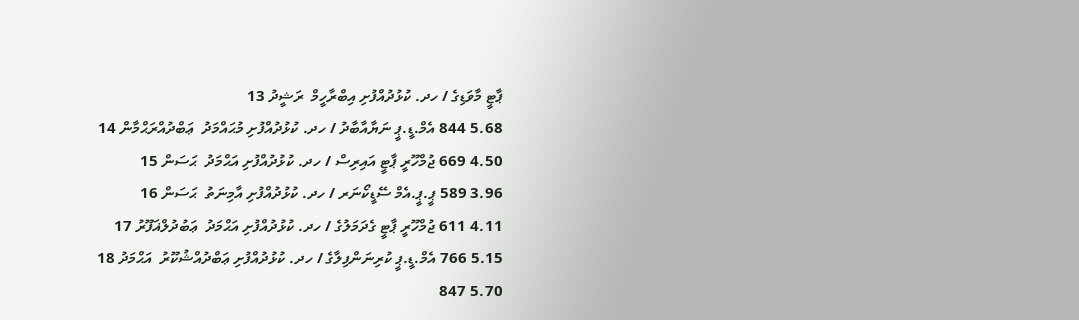ޕާޓީ މާވަޑިގެ / ހދ. ކުޅުދުއްފުށި އިބްރާހީމް  ރަޝީދު 13
5.68 844 އެމް.ޑީ.ޕީ ނަޔާއާބާދު / ހދ. ކުޅުދުއްފުށި މުޙައްމަދު  ޢަބްދުއްރަޙްމާން 14
4.50 669 ޖުމްހޫރީ ޕާޓީ އައިރިސް / ހދ. ކުޅުދުއްފުށި އަޙްމަދު  ޙަސަން 15
3.96 589 ޕީ.ޕީ.އެމް ސޭޑީކޯނަރ / ހދ. ކުޅުދުއްފުށި އާމިނަތު  ޙަސަން 16
4.11 611 ޖުމްހޫރީ ޕާޓީ ގެދަމަލުގެ / ހދ. ކުޅުދުއްފުށި އަޙްމަދު  ޢަބުދުލްޣަފޫރު 17
5.15 766 އެމް.ޑީ.ޕީ ކުރިނަންފިލާގެ / ހދ. ކުޅުދުއްފުށި ޢަބްދުއްޝުކޫރު  އަޙްމަދު 18
5.70 847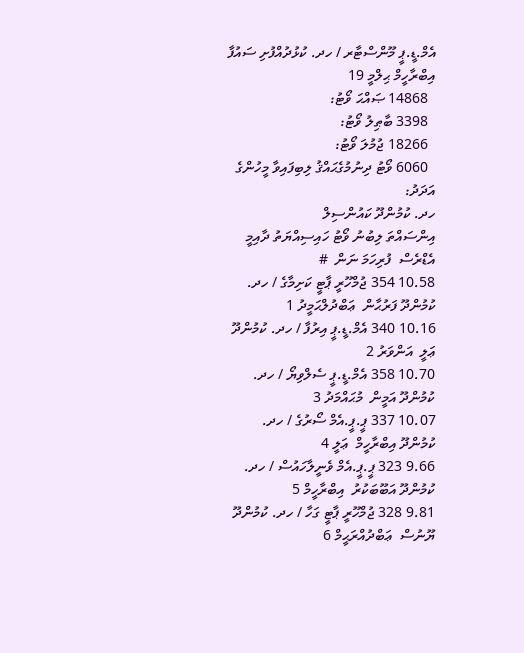އެމް.ޑީ.ޕީ މޫންސްޓާރ / ހދ. ކުޅުދުއްފުށި ސައުފާ އިބްރާހީމް ޙިލްމީ 19
  14868 ޞައްޙަ ވޯޓު:
  3398 ބާޠިލު ވޯޓު:
  18266 ޖުމުލަ ވޯޓު:
  6060 ވޯޓު ދިނުމުގެޙައްޤު ލިބިފައިވާ މީހުންގެ އަދަދު:
ހދ. ކުމުންދޫ ކައުންސިލް
އިންސައްތަ ލިބުނު ވޯޓު ހައިސިއްޔަތު ދާއިމީ އެޑްރެސް  ފުރިހަމަ ނަން  #
10.58 354 ޖުމްހޫރީ ޕާޓީ ކަށިމާގެ / ހދ. ކުމުންދޫ ފަރުޙާން  ޢަބްދުލްޙަމީދު 1
10.16 340 އެމް.ޑީ.ޕީ އިރުފާ / ހދ. ކުމުންދޫ ޢަލީ  އަންވަރު 2
10.70 358 އެމް.ޑީ.ޕީ ސެލްވިޔޯ / ހދ. ކުމުންދޫ އަމީން  މުޙައްމަދު 3
10.07 337 ޕީ.ޕީ.އެމް ސޯރުގެ / ހދ. ކުމުންދޫ އިބްރާހީމް  ޢަލީ 4
9.66 323 ޕީ.ޕީ.އެމް ވެނީލާހައުސް / ހދ. ކުމުންދޫ އަބޫބަކުރު  އިބްރާހީމް 5
9.81 328 ޖުމްހޫރީ ޕާޓީ ގަހާ / ހދ. ކުމުންދޫ ޔޫނުސް  ޢަބްދުއްރަޙީމް 6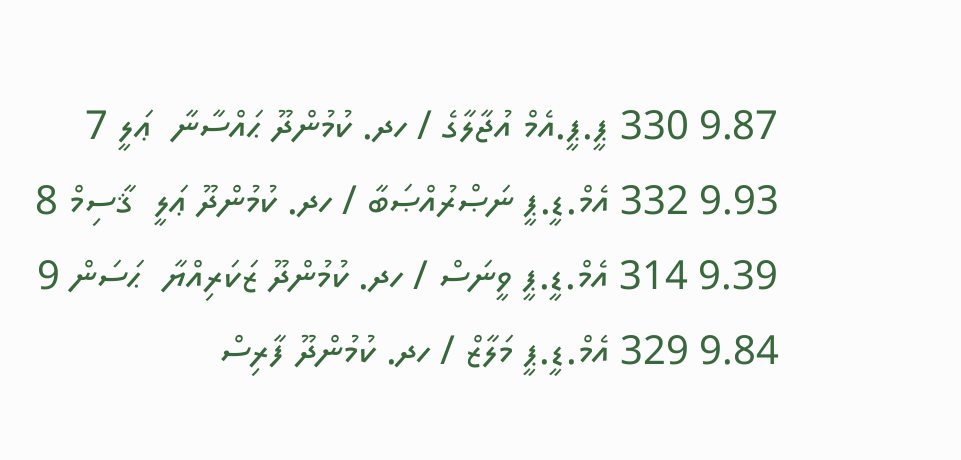9.87 330 ޕީ.ޕީ.އެމް އުޖާލާގެ / ހދ. ކުމުންދޫ ޙައްސާނާ  ޢަލީ 7
9.93 332 އެމް.ޑީ.ޕީ ނަޞްރުއްޞަބާ / ހދ. ކުމުންދޫ ޢަލީ  ޤާސިމް 8
9.39 314 އެމް.ޑީ.ޕީ ވީނަސް / ހދ. ކުމުންދޫ ޒަކަރިއްޔާ  ޙަސަން 9
9.84 329 އެމް.ޑީ.ޕީ މަލާޒް / ހދ. ކުމުންދޫ ފާރިސް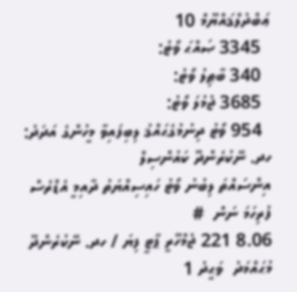ޢަބްދުލްޤައްޔޫމް 10
  3345 ޞައްޙަ ވޯޓު:
  340 ބާޠިލު ވޯޓު:
  3685 ޖުމުލަ ވޯޓު:
  954 ވޯޓު ދިނުމުގެޙައްޤު ލިބިފައިވާ މީހުންގެ އަދަދު:
ހދ. ނޭކުރެންދޫ ކައުންސިލް
އިންސައްތަ ލިބުނު ވޯޓު ހައިސިއްޔަތު ދާއިމީ އެޑްރެސް  ފުރިހަމަ ނަން  #
8.06 221 ޖުމްހޫރީ ޕާޓީ ފިޔަ / ހދ. ނޭކުރެންދޫ މުޙައްމަދު  ވަޙީދު 1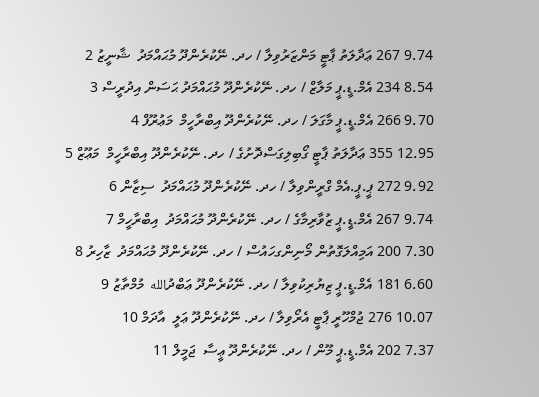9.74 267 ޢަދާލަތު ޕާޓީ މަންޒަރުވިލާ / ހދ. ނޭކުރެންދޫ މުޙައްމަދު  ޝާނީޒު 2
8.54 234 އެމް.ޑީ.ޕީ މަލާޒް / ހދ. ނޭކުރެންދޫ މުޙައްމަދު ޙަސަން އިދުރީސް 3
9.70 266 އެމް.ޑީ.ޕީ މާގަލަ / ހދ. ނޭކުރެންދޫ އިބްރާހީމް  މަޢުރޫފް 4
12.95 355 ޢަދާލަތު ޕާޓީ ގޯބިލިގަސްދޮށުގެ / ހދ. ނޭކުރެންދޫ އިބްރާހީމް  މަޢޫޒް 5
9.92 272 ޕީ.ޕީ.އެމް ގްރީންވިލާ / ހދ. ނޭކުރެންދޫ މުޙައްމަދު  ސިޒާން 6
9.74 267 އެމް.ޑީ.ޕީ ޒުވާރިމާގެ / ހދ. ނޭކުރެންދޫ މުޙައްމަދު  އިބްރާހީމް 7
7.30 200 އަމިއްލަގޮތުން މޯނިންގހައުސް / ހދ. ނޭކުރެންދޫ މުޙައްމަދު  ޒާހިރު 8
6.60 181 އެމް.ޑީ.ޕީ ޒިޔުރިކުވިލާ / ހދ. ނޭކުރެންދޫ ޢަބްދުالله  މުމްތާޒު 9
10.07 276 ޖުމްހޫރީ ޕާޓީ އެރޯވިލާ / ހދ. ނޭކުރެންދޫ ޢަލީ  އާދަމް 10
7.37 202 އެމް.ޑީ.ޕީ މޫން / ހދ. ނޭކުރެންދޫ ޢީސާ  ޖަމީލް 11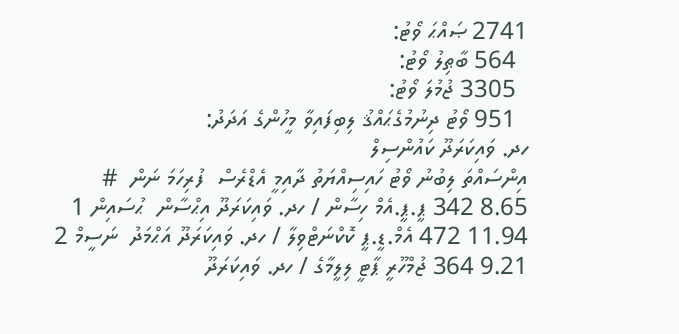2741 ޞައްޙަ ވޯޓު:
  564 ބާޠިލު ވޯޓު:
  3305 ޖުމުލަ ވޯޓު:
  951 ވޯޓު ދިނުމުގެޙައްޤު ލިބިފައިވާ މީހުންގެ އަދަދު:
ހދ. ވައިކަރަދޫ ކައުންސިލް
އިންސައްތަ ލިބުނު ވޯޓު ހައިސިއްޔަތު ދާއިމީ އެޑްރެސް  ފުރިހަމަ ނަން  #
8.65 342 ޕީ.ޕީ.އެމް ހިސާން / ހދ. ވައިކަރަދޫ އިޙްސާން  ޙުސައިން 1
11.94 472 އެމް.ޑީ.ޕީ ކޮކްނަޓްވިލާ / ހދ. ވައިކަރަދޫ އަޙްމަދު  ނަސީމް 2
9.21 364 ޖުމްހޫރީ ޕާޓީ ލިލީމާގެ / ހދ. ވައިކަރަދޫ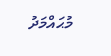މުޙައްމަދު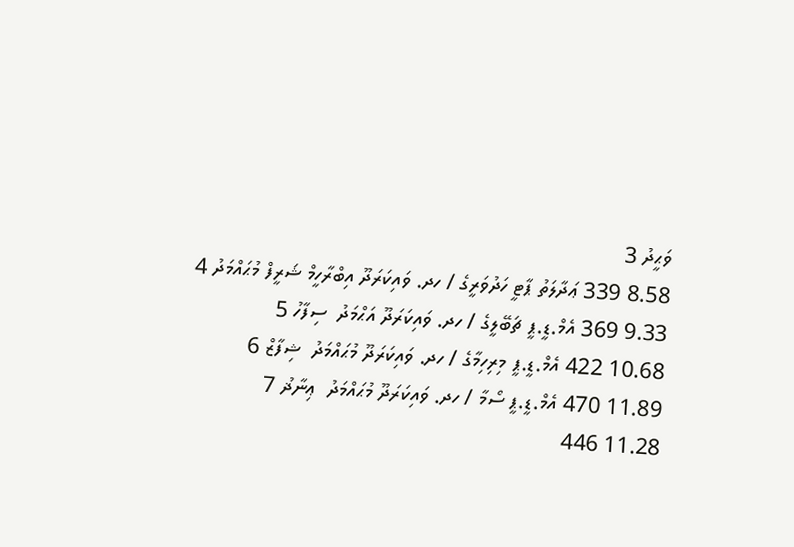ވަޙީދު 3
8.58 339 ޢަދާލަތު ޕާޓީ ހަދުވަރީގެ / ހދ. ވައިކަރަދޫ އިބްރާހީމް ޝަރީފް މުޙައްމަދު 4
9.33 369 އެމް.ޑީ.ޕީ ޗަބޭލީގެ / ހދ. ވައިކަރަދޫ އަޙްމަދު  ސިފާހު 5
10.68 422 އެމް.ޑީ.ޕީ މިރިހިމާގެ / ހދ. ވައިކަރަދޫ މުޙައްމަދު  ޝިފާޒް 6
11.89 470 އެމް.ޑީ.ޕީ ސޯމާ / ހދ. ވައިކަރަދޫ މުޙައްމަދު  ޢިނާޛު 7
11.28 446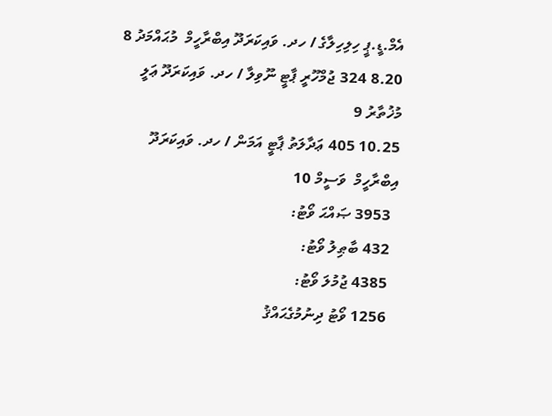އެމް.ޑީ.ޕީ ހިލިހިލާގެ / ހދ. ވައިކަރަދޫ އިބްރާހީމް  މުޙައްމަދު 8
8.20 324 ޖުމްހޫރީ ޕާޓީ ނޫވިލާ / ހދ. ވައިކަރަދޫ ޢަލީ  މުޚުތާރު 9
10.25 405 ޢަދާލަތު ޕާޓީ އަމަން / ހދ. ވައިކަރަދޫ އިބްރާހީމް  ވަސީމް 10
  3953 ޞައްޙަ ވޯޓު:
  432 ބާޠިލު ވޯޓު:
  4385 ޖުމުލަ ވޯޓު:
  1256 ވޯޓު ދިނުމުގެޙައްޤު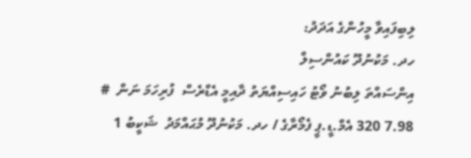ލިބިފައިވާ މީހުންގެ އަދަދު:
ހދ. މަކުނުދޫ ކައުންސިލް
އިންސައްތަ ލިބުނު ވޯޓު ހައިސިއްޔަތު ދާއިމީ އެޑްރެސް  ފުރިހަމަ ނަން  #
7.98 320 އެމް.ޑީ.ޕީ ފެމޯރާގެ / ހދ. މަކުނުދޫ މުޙައްމަދު  ޝަކީބު 1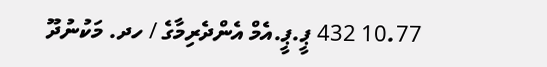10.77 432 ޕީ.ޕީ.އެމް އެންދެރިމާގެ / ހދ. މަކުނުދޫ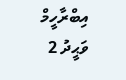އިބްރާހީމް  ވަޙީދު 2